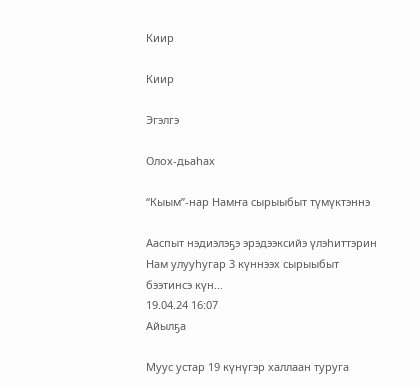Киир

Киир

Эгэлгэ

Олох-дьаһах

“Кыым”-нар Намҥа сырыыбыт түмүктэннэ

Ааспыт нэдиэлэҕэ эрэдээксийэ үлэһиттэрин Нам улууһугар 3 күннээх сырыыбыт бээтинсэ күн…
19.04.24 16:07
Айылҕа

Муус устар 19 күнүгэр халлаан туруга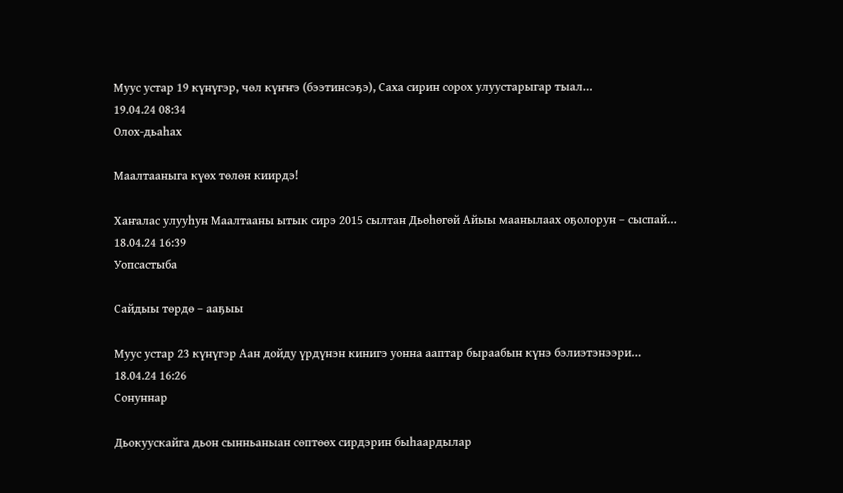Муус устар 19 күнүгэр, чөл күҥҥэ (бээтинсэҕэ), Саха сирин сорох улуустарыгар тыал…
19.04.24 08:34
Олох-дьаһах

Маалтааныга күөх төлөн киирдэ!

Хаҥалас улууһун Маалтааны ытык сирэ 2015 сылтан Дьөһөгөй Айыы маанылаах оҕолорун – сыспай…
18.04.24 16:39
Уопсастыба

Сайдыы төрдө – ааҕыы

Муус устар 23 күнүгэр Аан дойду үрдүнэн кинигэ уонна ааптар быраабын күнэ бэлиэтэнээри…
18.04.24 16:26
Сонуннар

Дьокуускайга дьон сынньаныан сөптөөх сирдэрин быһаардылар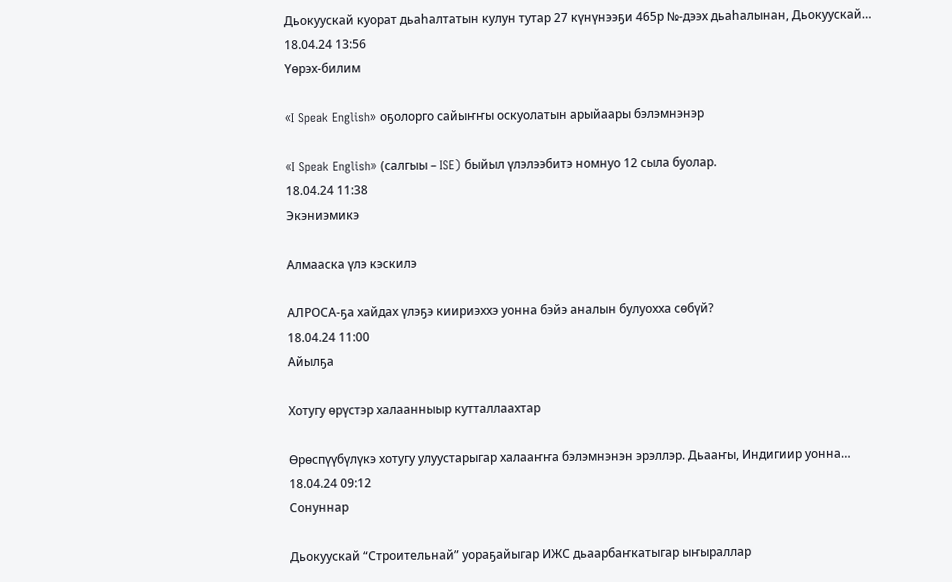Дьокуускай куорат дьаһалтатын кулун тутар 27 күнүнээҕи 465р №-дээх дьаһалынан, Дьокуускай…
18.04.24 13:56
Үөрэх-билим

«I Speak English» оҕолорго сайыҥҥы оскуолатын арыйаары бэлэмнэнэр

«I Speak English» (салгыы – ISE) быйыл үлэлээбитэ номнуо 12 сыла буолар.
18.04.24 11:38
Экэниэмикэ

Алмааска үлэ кэскилэ

АЛРОСА-ҕа хайдах үлэҕэ киириэххэ уонна бэйэ аналын булуохха сөбүй?
18.04.24 11:00
Айылҕа

Хотугу өрүстэр халаанныыр кутталлаахтар

Өрөспүүбүлүкэ хотугу улуустарыгар халааҥҥа бэлэмнэнэн эрэллэр. Дьааҥы, Индигиир уонна…
18.04.24 09:12
Сонуннар

Дьокуускай “Строительнай” уораҕайыгар ИЖС дьаарбаҥкатыгар ыҥыраллар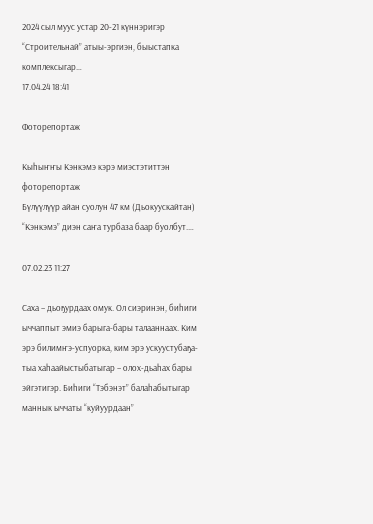2024 сыл муус устар 20-21 күннэригэр “Строительнай” атыы-эргиэн, быыстапка комплексыгар…
17.04.24 18:41

Фоторепортаж

Кыһыҥҥы Кэнкэмэ кэрэ миэстэтиттэн фоторепортаж
Бүлүүлүүр айан суолун 47 км (Дьокуускайтан) “Кэнкэмэ” диэн саҥа турбаза баар буолбут.…

07.02.23 11:27

Саха – дьоҕурдаах омук. Ол сиэринэн, биһиги ыччаппыт эмиэ барыга-бары талааннаах. Ким эрэ билимҥэ-успуорка, ким эрэ ускуустубаҕа-тыа хаһаайыстыбатыгар – олох-дьаһах бары эйгэтигэр. Биһиги “Тэбэнэт” балаһабытыгар маннык ыччаты “куйуурдаан”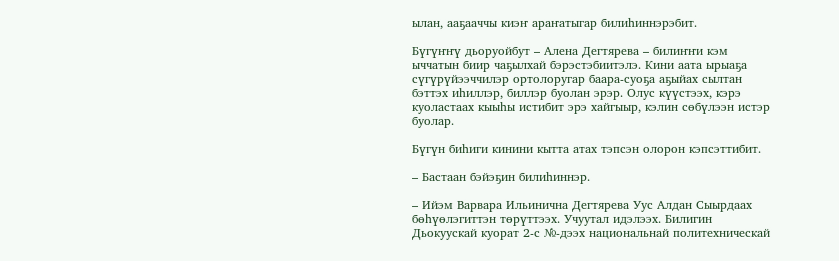ылан, ааҕааччы киэҥ араҥатыгар билиһиннэрэбит.

Бүгүҥҥү дьоруойбут – Алена Дегтярева – билиҥҥи кэм ыччатын биир чаҕылхай бэрэстэбиитэлэ. Кини аата ырыаҕа сүгүрүйээччилэр ортолоругар баара-суоҕа аҕыйах сылтан бэттэх иһиллэр, биллэр буолан эрэр. Олус күүстээх, кэрэ куоластаах кыыһы истибит эрэ хайгыыр, кэлин сөбүлээн истэр буолар.

Бүгүн биһиги кинини кытта атах тэпсэн олорон кэпсэттибит.

– Бастаан бэйэҕин билиһиннэр.

– Ийэм Варвара Ильинична Дегтярева Уус Алдан Сыырдаах бөһүөлэгиттэн төрүттээх. Учуутал идэлээх. Билигин Дьокуускай куорат 2-с №-дээх национальнай политехническай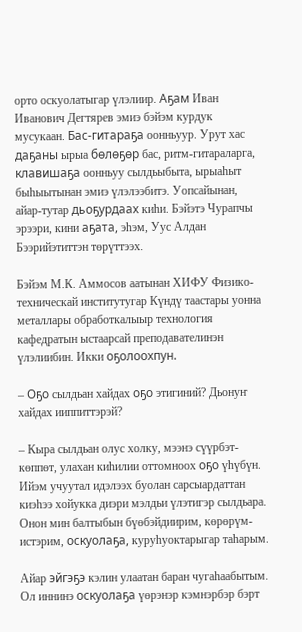орто оскуолатыгар үлэлиир. Аҕам Иван Иванович Дегтярев эмиэ бэйэм курдук мусукаан. Бас-гитараҕа оонньуур. Урут хас даҕаны ырыа бөлөҕөр бас, ритм-гитараларга, клавишаҕа оонньуу сылдьыбыта, ырыаһыт быһыытынан эмиэ үлэлээбитэ. Уопсайынан, айар-тутар дьоҕурдаах киһи. Бэйэтэ Чурапчы эрээри, кини аҕата, эһэм, Уус Алдан Бээрийэтиттэн төрүттээх.

Бэйэм М.К. Аммосов аатынан ХИФУ Физико-техническай институтугар Күндү таастары уонна металлары обработкалыыр технология кафедратын ыстаарсай преподавателинэн үлэлиибин. Икки оҕолоохпун.

– Оҕо сылдьан хайдах оҕо этигиний? Дьонуҥ хайдах ииппиттэрэй?

– Кыра сылдьан олус холку, мээнэ сүүрбэт-көппөт, улахан киһилии оттомноох оҕо үһүбүн. Ийэм учуутал идэлээх буолан сарсыардаттан киэһээ хойукка диэри мэлдьи үлэтигэр сылдьара. Онон мин балтыбын бүөбэйдиирим, көрөрүм-истэрим, оскуолаҕа, куруһуоктарыгар таһарым.

Айар эйгэҕэ кэлин улаатан баран чугаһаабытым. Ол иннинэ оскуолаҕа үөрэнэр кэмнэрбэр бэрт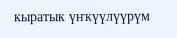кыратык үҥкүүлүүрүм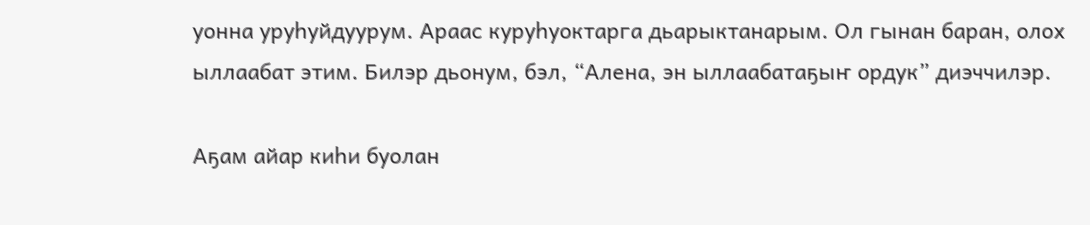уонна уруһуйдуурум. Араас куруһуоктарга дьарыктанарым. Ол гынан баран, олох ыллаабат этим. Билэр дьонум, бэл, “Алена, эн ыллаабатаҕыҥ ордук” диэччилэр.

Аҕам айар киһи буолан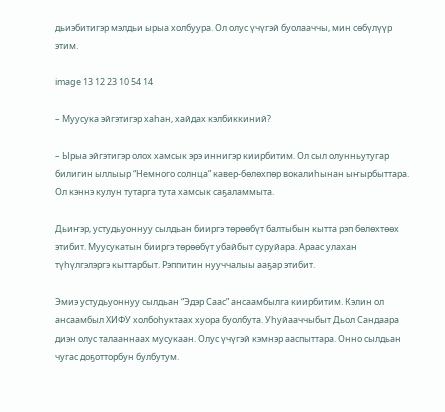дьиэбитигэр мэлдьи ырыа холбуура. Ол олус үчүгэй буолааччы, мин сөбүлүүр этим.

image 13 12 23 10 54 14

– Муусука эйгэтигэр хаһан, хайдах кэлбиккиний?

– Ырыа эйгэтигэр олох хамсык эрэ иннигэр киирбитим. Ол сыл олунньутугар билигин ыллыыр “Немного солнца” кавер-бөлөхпөр вокалиһынан ыҥырбыттара. Ол кэннэ кулун тутарга тута хамсык саҕаламмыта.

Дьиҥэр, устудьуоннуу сылдьан бииргэ төрөөбүт балтыбын кытта рэп бөлөхтөөх этибит. Муусукатын бииргэ төрөөбүт убайбыт суруйара. Араас улахан түһүлгэлэргэ кыттарбыт. Рэппитин нууччалыы ааҕар этибит.

Эмиэ устудьуоннуу сылдьан “Эдэр Саас” ансаамбылга киирбитим. Кэлин ол ансаамбыл ХИФУ холбоһуктаах хуора буолбута. Уһуйааччыбыт Дьол Сандаара диэн олус талааннаах мусукаан. Олус үчүгэй кэмнэр ааспыттара. Онно сылдьан чугас доҕотторбун булбутум.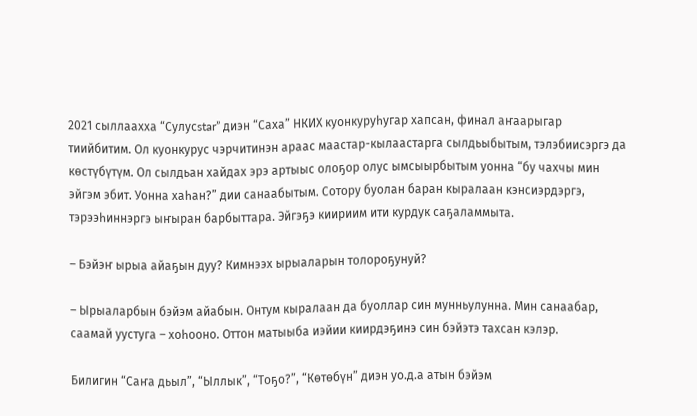2021 сыллаахха “Сулусstar” диэн “Саха” НКИХ куонкуруһугар хапсан, финал аҥаарыгар тиийбитим. Ол куонкурус чэрчитинэн араас маастар-кылаастарга сылдьыбытым, тэлэбиисэргэ да көстүбүтүм. Ол сылдьан хайдах эрэ артыыс олоҕор олус ымсыырбытым уонна “бу чахчы мин эйгэм эбит. Уонна хаһан?” дии санаабытым. Сотору буолан баран кыралаан кэнсиэрдэргэ, тэрээһиннэргэ ыҥыран барбыттара. Эйгэҕэ киириим ити курдук саҕаламмыта.

– Бэйэҥ ырыа айаҕын дуу? Кимнээх ырыаларын толороҕунуй?

– Ырыаларбын бэйэм айабын. Онтум кыралаан да буоллар син мунньулунна. Мин санаабар, саамай уустуга – хоһооно. Оттон матыыба иэйии киирдэҕинэ син бэйэтэ тахсан кэлэр.

Билигин “Саҥа дьыл”, “Ыллык”, “Тоҕо?”, “Көтөбүн” диэн уо.д.а атын бэйэм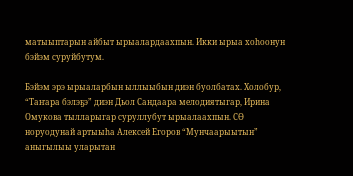матыыптарын айбыт ырыалардаахпын. Икки ырыа хоһоонун бэйэм суруйбутум.

Бэйэм эрэ ырыаларбын ыллыыбын диэн буолбатах. Холобур, “Таҥара бэлэҕэ” диэн Дьол Сандаара мелодиятыгар, Ирина Омукова тылларыгар суруллубут ырыалаахпын. СӨ норуодунай артыыһа Алексей Егоров “Мунчаарыытын” аныгылыы уларытан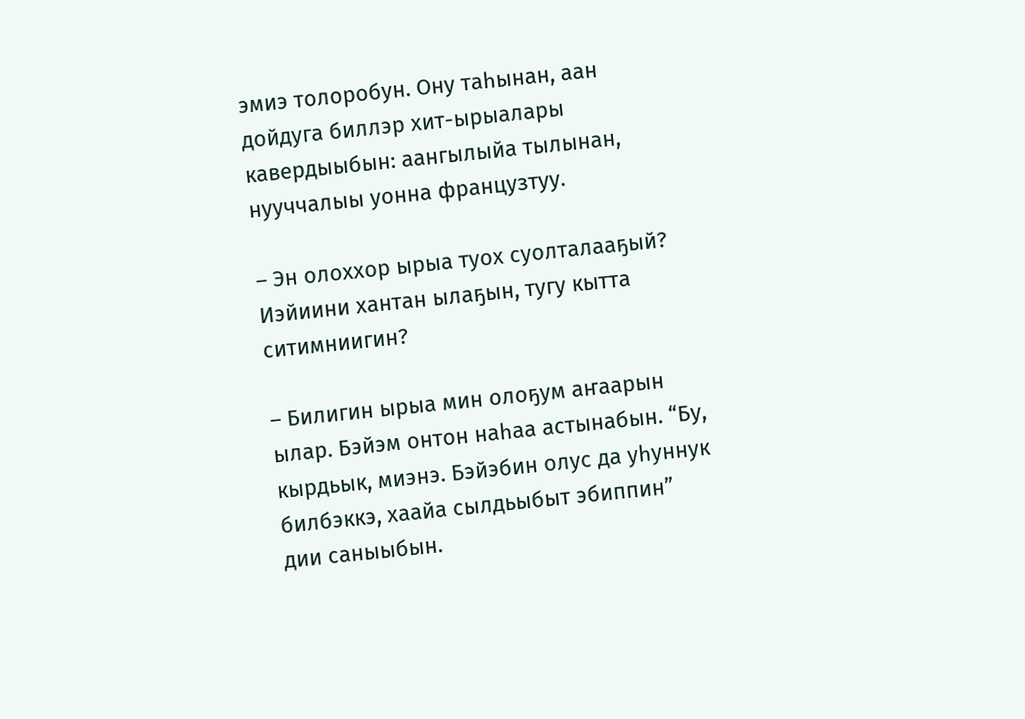эмиэ толоробун. Ону таһынан, аан дойдуга биллэр хит-ырыалары кавердыыбын: аангылыйа тылынан, нууччалыы уонна французтуу.

– Эн олоххор ырыа туох суолталааҕый? Иэйиини хантан ылаҕын, тугу кытта ситимниигин?

– Билигин ырыа мин олоҕум аҥаарын ылар. Бэйэм онтон наһаа астынабын. “Бу, кырдьык, миэнэ. Бэйэбин олус да уһуннук билбэккэ, хаайа сылдьыбыт эбиппин” дии саныыбын.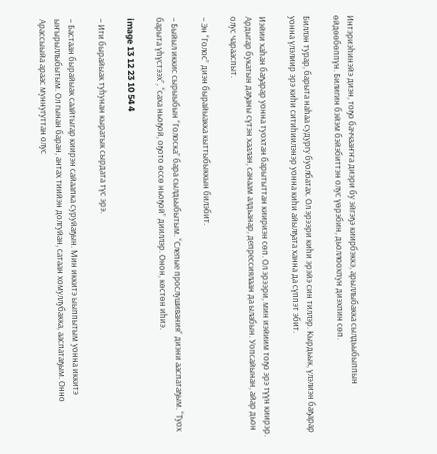Интэриэһинэйэ диэн, тоҕо баччааҥҥа диэри бу эйгэҕэ киирбэккэ, арыллыбакка сылдьыбыппын өйдөөбөппүн. Билигин бэйэм бэйэбиттэн олус үөрэбин, дьоллоохпун диэхпин сөп.

Биллэн турар, барыта наһаа судургу буолбатах. Ол эрээри киһи эрэйэ син тиллэр. Кырдьык, үлэлиэн баҕарар уонна үлэлиир эрэ киһи ситиһиилэнэр уонна киһи айылҕата ханна да сүппэт эбит.

Иэйии хаһан баҕарар уонна туохтан барытыттан киириэн сөп. Ол эрээри, мин иэйиим тоҕо эрэ түүн киирэр. Ардыгар букатын даҕаны сүтэн хаалан, санаам алдьанар, депрессиялаан да ылабын. Уопсайынан, айар дьон олус чарааспыт.

– Эн “Голос” диэн бырайыакка кыттыбыккын билэбит.

– Быйыл иккис сырыыбын “Голоска” бара сылдьыбытым. “Слепые прослушивания” диэни ааспатаҕым. “Туох барыта үһүстээх”, “саха ньоҕой, оҕото өссө ньоҕой” дииллэр. Онон, көстөн иһиэ.

image 13 12 23 10 54 4

– Ити бырайыак туһунан кыратык сырдата түс эрэ.

– Бастаан бырайыак саайтыгар киирэн сайаапка суруйаҕын. Мин иккитэ ыыппытым уонна иккитэ ыҥырыллыбытым. Ол гынан баран, антах тиийэн долгуйан, сатаан хомуллубакка, ааспатаҕым. Онно Арассыыйа араас муннугуттан олус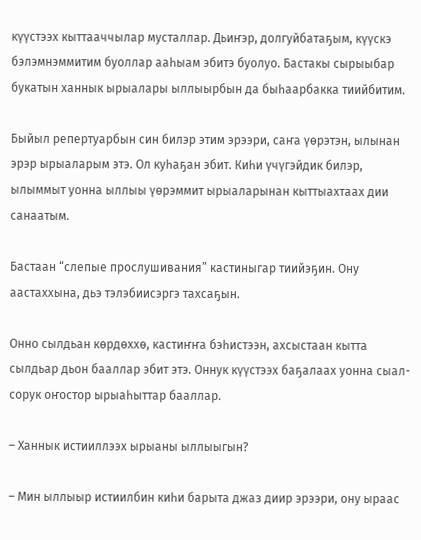күүстээх кыттааччылар мусталлар. Дьиҥэр, долгуйбатаҕым, күүскэ бэлэмнэммитим буоллар ааһыам эбитэ буолуо. Бастакы сырыыбар букатын ханнык ырыалары ыллыырбын да быһаарбакка тиийбитим.

Быйыл репертуарбын син билэр этим эрээри, саҥа үөрэтэн, ылынан эрэр ырыаларым этэ. Ол куһаҕан эбит. Киһи үчүгэйдик билэр, ылыммыт уонна ыллыы үөрэммит ырыаларынан кыттыахтаах дии санаатым.

Бастаан “слепые прослушивания” кастиныгар тиийэҕин. Ону аастаххына, дьэ тэлэбиисэргэ тахсаҕын.

Онно сылдьан көрдөххө, кастиҥҥа бэһистээн, ахсыстаан кытта сылдьар дьон бааллар эбит этэ. Оннук күүстээх баҕалаах уонна сыал-сорук оҥостор ырыаһыттар бааллар.

– Ханнык истииллээх ырыаны ыллыыгын?

– Мин ыллыыр истиилбин киһи барыта джаз диир эрээри, ону ыраас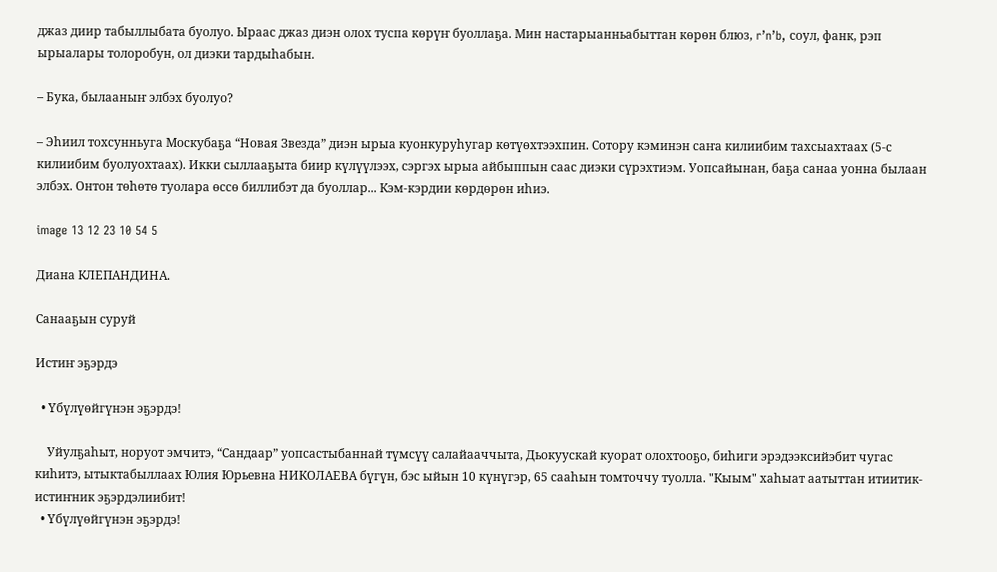джаз диир табыллыбата буолуо. Ыраас джаз диэн олох туспа көрүҥ буоллаҕа. Мин настарыанньабыттан көрөн блюз, r’n’b, соул, фанк, рэп ырыалары толоробун, ол диэки тардыһабын.

– Бука, былааныҥ элбэх буолуо?

– Эһиил тохсунньуга Москубаҕа “Новая Звезда” диэн ырыа куонкуруһугар көтүөхтээхпин. Сотору кэминэн саҥа килиибим тахсыахтаах (5-с килиибим буолуохтаах). Икки сыллааҕыта биир күлүүлээх, сэргэх ырыа айбыппын саас диэки сүрэхтиэм. Уопсайынан, баҕа санаа уонна былаан элбэх. Онтон төһөтө туолара өссө биллибэт да буоллар... Кэм-кэрдии көрдөрөн иһиэ.

image 13 12 23 10 54 5

Диана КЛЕПАНДИНА.

Санааҕын суруй

Истиҥ эҕэрдэ

  • Үбүлүөйгүнэн эҕэрдэ!

    Уйулҕаһыт, норуот эмчитэ, “Сандаар” уопсастыбаннай түмсүү салайааччыта, Дьокуускай куорат олохтооҕо, биһиги эрэдээксийэбит чугас киһитэ, ытыктабыллаах Юлия Юрьевна НИКОЛАЕВА бүгүн, бэс ыйын 10 күнүгэр, 65 сааһын томточчу туолла. "Кыым" хаһыат аатыттан итиитик-истиҥник эҕэрдэлиибит!
  • Үбүлүөйгүнэн эҕэрдэ!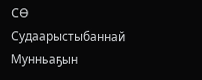СӨ Судаарыстыбаннай Мунньаҕын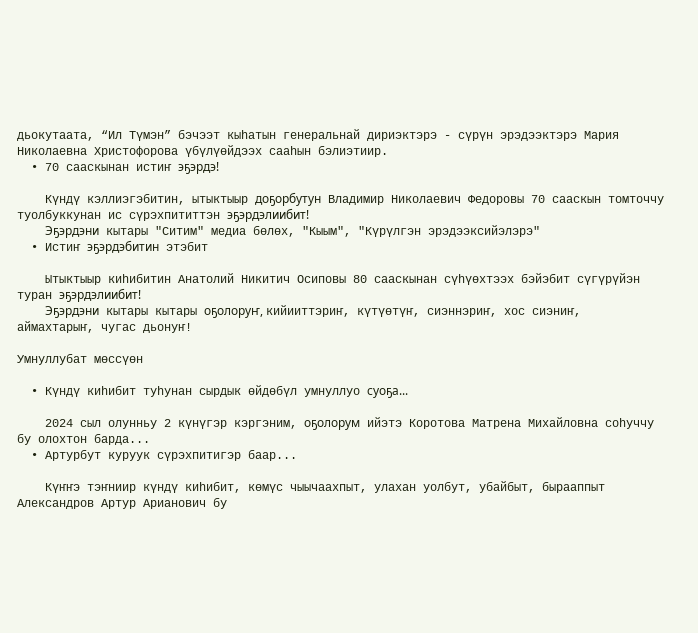дьокутаата, “Ил Түмэн” бэчээт кыһатын генеральнай дириэктэрэ - сүрүн эрэдээктэрэ Мария Николаевна Христофорова үбүлүөйдээх сааһын бэлиэтиир.
  • 70 сааскынан истиҥ эҕэрдэ!

    Күндү кэллиэгэбитин, ытыктыыр доҕорбутун Владимир Николаевич Федоровы 70 сааскын томточчу туолбуккунан ис сүрэхпититтэн эҕэрдэлиибит!
    Эҕэрдэни кытары "Ситим" медиа бөлөх, "Кыым", "Күрүлгэн эрэдээксийэлэрэ"
  • Истиҥ эҕэрдэбитин этэбит

    Ытыктыыр киһибитин Анатолий Никитич Осиповы 80 сааскынан сүһүөхтээх бэйэбит сүгүрүйэн туран эҕэрдэлиибит!
    Эҕэрдэни кытары кытары оҕолоруҥ, кийииттэриҥ, күтүөтүҥ, сиэннэриҥ, хос сиэниҥ, аймахтарыҥ, чугас дьонуҥ!

Умнуллубат мөссүөн

  • Күндү киһибит туһунан сырдык өйдөбүл умнуллуо суоҕа...

    2024 сыл олунньу 2 күнүгэр кэргэним, оҕолорум ийэтэ Коротова Матрена Михайловна соһуччу бу олохтон барда...
  • Артурбут куруук сүрэхпитигэр баар...

    Күҥҥэ тэҥниир күндү киһибит, көмүс чыычаахпыт, улахан уолбут, убайбыт, бырааппыт Александров Артур Арианович бу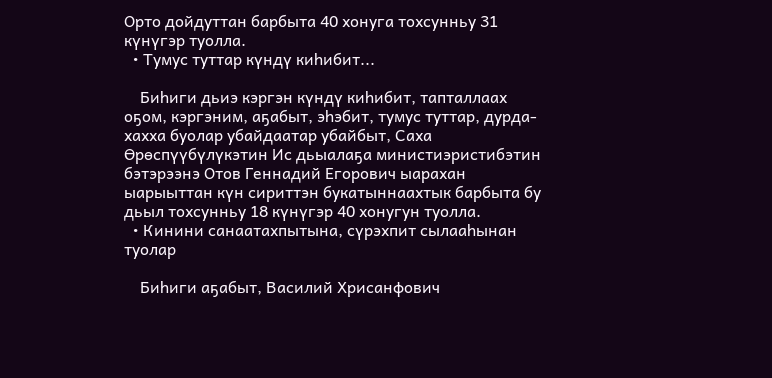Орто дойдуттан барбыта 40 хонуга тохсунньу 31 күнүгэр туолла.
  • Тумус туттар күндү киһибит...

    Биһиги дьиэ кэргэн күндү киһибит, тапталлаах оҕом, кэргэним, аҕабыт, эһэбит, тумус туттар, дурда-хахха буолар убайдаатар убайбыт, Саха Өрөспүүбүлүкэтин Ис дьыалаҕа министиэристибэтин бэтэрээнэ Отов Геннадий Егорович ыарахан ыарыыттан күн сириттэн букатыннаахтык барбыта бу дьыл тохсунньу 18 күнүгэр 40 хонугун туолла.
  • Кинини санаатахпытына, сүрэхпит сылааһынан туолар

    Биһиги аҕабыт, Василий Хрисанфович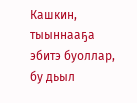Кашкин, тыыннааҕа эбитэ буоллар, бу дьыл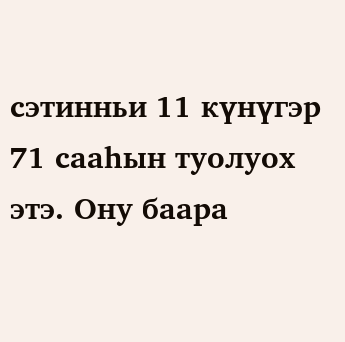сэтинньи 11 күнүгэр 71 сааһын туолуох этэ. Ону баара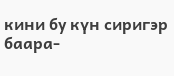кини бу күн сиригэр баара-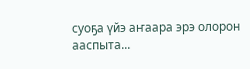суоҕа үйэ аҥаара эрэ олорон ааспыта...